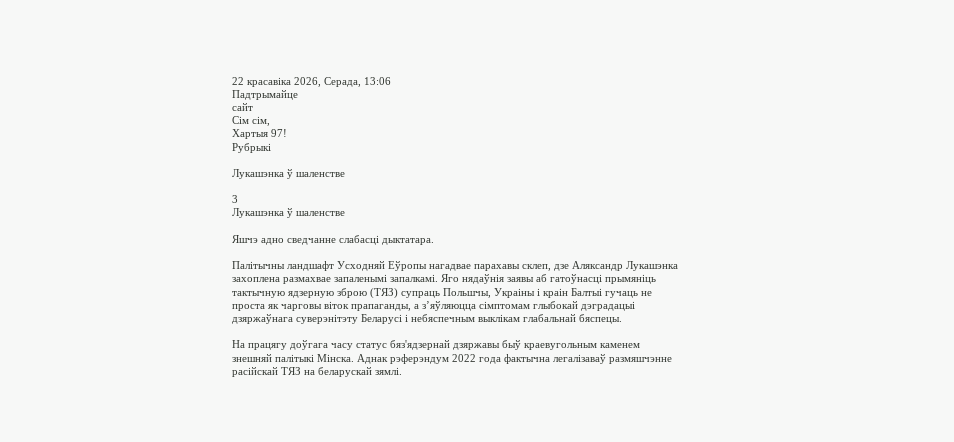22 красавiка 2026, Серада, 13:06
Падтрымайце
сайт
Сім сім,
Хартыя 97!
Рубрыкі

Лукашэнка ў шаленстве

3
Лукашэнка ў шаленстве

Яшчэ адно сведчанне слабасці дыктатара.

Палітычны ландшафт Усходняй Еўропы нагадвае парахавы склеп, дзе Аляксандр Лукашэнка захоплена размахвае запаленымі запалкамі. Яго нядаўнія заявы аб гатоўнасці прымяніць тактычную ядзерную зброю (ТЯЗ) супраць Польшчы, Украіны і краін Балтыі гучаць не проста як чарговы віток прапаганды, а з’яўляюцца сімптомам глыбокай дэградацыі дзяржаўнага суверэнітэту Беларусі і небяспечным выклікам глабальнай бяспецы.

На працягу доўгага часу статус бяз'ядзернай дзяржавы быў краевугольным каменем знешняй палітыкі Мінска. Аднак рэферэндум 2022 года фактычна легалізаваў размяшчэнне расійскай ТЯЗ на беларускай зямлі.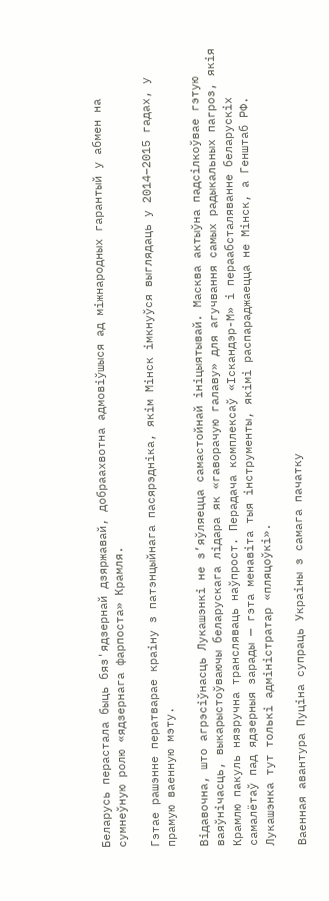Беларусь перастала быць бяз'ядзернай дзяржавай, добраахвотна адмовіўшыся ад міжнародных гарантый у абмен на сумнеўную ролю «ядзернага фарпоста» Крамля.

Гэтае рашэнне ператварае краіну з патэнцыйнага пасярэдніка, якім Мінск імкнуўся выглядаць у 2014–2015 гадах, у прамую ваенную мэту.

Відавочна, што агрэсіўнасць Лукашэнкі не з’яўляецца самастойнай ініцыятывай. Масква актыўна падсілкоўвае гэтую ваяўнічасць, выкарыстоўваючы беларускага лідара як «гаворачую галаву» для агучвання самых радыкальных пагроз, якія Крамлю пакуль нязручна трансляваць наўпрост. Перадача комплексаў «Іскандэр-М» і пераабсталяванне беларускіх самалётаў пад ядзерныя зарады — гэта менавіта тыя інструменты, якімі распараджаецца не Мінск, а Генштаб РФ. Лукашэнка тут толькі адміністратар «пляцоўкі».

Ваенная авантура Пуціна супраць Украіны з самага пачатку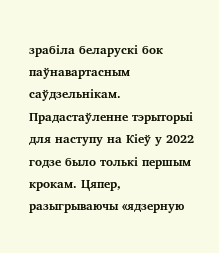зрабіла беларускі бок паўнавартасным саўдзельнікам. Прадастаўленне тэрыторыі для наступу на Кіеў у 2022 годзе было толькі першым крокам. Цяпер, разыгрываючы «ядзерную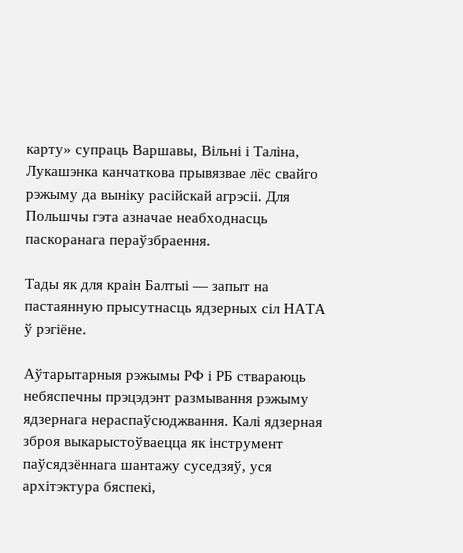карту» супраць Варшавы, Вільні і Таліна, Лукашэнка канчаткова прывязвае лёс свайго рэжыму да выніку расійскай агрэсіі. Для Польшчы гэта азначае неабходнасць паскоранага пераўзбраення.

Тады як для краін Балтыі — запыт на пастаянную прысутнасць ядзерных сіл НАТА ў рэгіёне.

Аўтарытарныя рэжымы РФ і РБ ствараюць небяспечны прэцэдэнт размывання рэжыму ядзернага нераспаўсюджвання. Калі ядзерная зброя выкарыстоўваецца як інструмент паўсядзённага шантажу суседзяў, уся архітэктура бяспекі,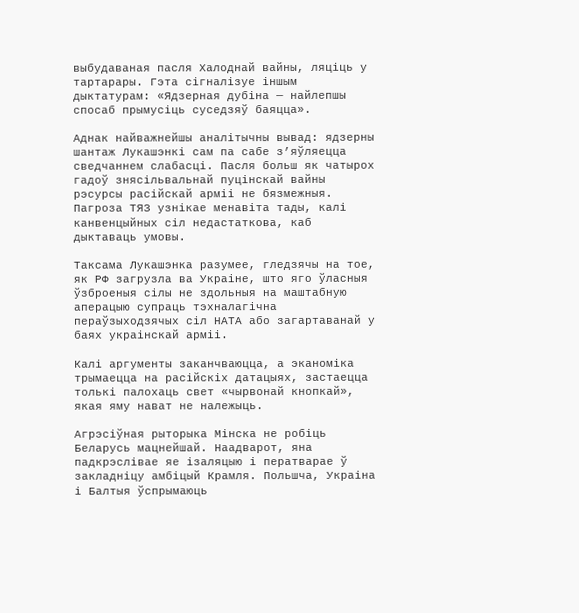выбудаваная пасля Халоднай вайны, ляціць у тартарары. Гэта сігналізуе іншым дыктатурам: «Ядзерная дубіна — найлепшы спосаб прымусіць суседзяў баяцца».

Аднак найважнейшы аналітычны вывад: ядзерны шантаж Лукашэнкі сам па сабе з’яўляецца сведчаннем слабасці. Пасля больш як чатырох гадоў знясільвальнай пуцінскай вайны рэсурсы расійскай арміі не бязмежныя. Пагроза ТЯЗ узнікае менавіта тады, калі канвенцыйных сіл недастаткова, каб дыктаваць умовы.

Таксама Лукашэнка разумее, гледзячы на тое, як РФ загрузла ва Украіне, што яго ўласныя ўзброеныя сілы не здольныя на маштабную аперацыю супраць тэхналагічна пераўзыходзячых сіл НАТА або загартаванай у баях украінскай арміі.

Калі аргументы заканчваюцца, а эканоміка трымаецца на расійскіх датацыях, застаецца толькі палохаць свет «чырвонай кнопкай», якая яму нават не належыць.

Агрэсіўная рыторыка Мінска не робіць Беларусь мацнейшай. Наадварот, яна падкрэслівае яе ізаляцыю і ператварае ў закладніцу амбіцый Крамля. Польшча, Украіна і Балтыя ўспрымаюць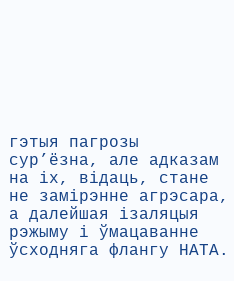гэтыя пагрозы сур’ёзна, але адказам на іх, відаць, стане не замірэнне агрэсара, а далейшая ізаляцыя рэжыму і ўмацаванне ўсходняга флангу НАТА.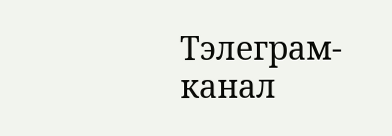Тэлеграм-канал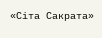«Сіта Сакрата»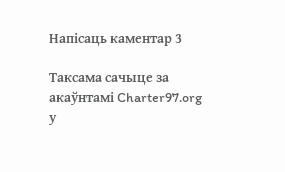Напісаць каментар 3

Таксама сачыце за акаўнтамі Charter97.org у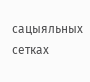сацыяльных сетках